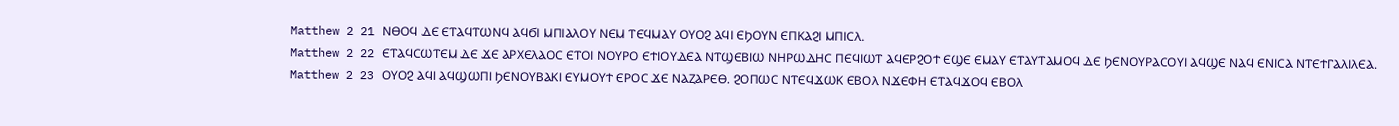Matthew 2 21 ⲚⲐⲞϤ ⲆⲈ ⲈⲦⲀϤⲦⲰⲚϤ ⲀϤϬⲒ ⲘⲠⲒⲀⲖⲞⲨ ⲚⲈⲘ ⲦⲈϤⲘⲀⲨ ⲞⲨⲞϨ ⲀϤⲒ ⲈϦⲞⲨⲚ ⲈⲠⲔⲀϨⲒ ⲘⲠⲒⲤⲖ.
Matthew 2 22 ⲈⲦⲀϤⲤⲰⲦⲈⲘ ⲆⲈ ϪⲈ ⲀⲢⲬⲈⲖⲀⲞⲤ ⲈⲦⲞⲒ ⲚⲞⲨⲢⲞ ⲈϮⲒⲞⲨⲆⲈⲀ ⲚⲦϢⲈⲂⲒⲰ ⲚⲎⲢⲰⲆⲎⲤ ⲠⲈϤⲒⲰⲦ ⲀϤⲈⲢϨⲞϮ ⲈϢⲈ ⲈⲘⲀⲨ ⲈⲦⲀⲨⲦⲀⲘⲞϤ ⲆⲈ ϦⲈⲚⲞⲨⲢⲀⲤⲞⲨⲒ ⲀϤϢⲈ ⲚⲀϤ ⲈⲚⲒⲤⲀ ⲚⲦⲈϮⲄⲀⲖⲒⲖⲈⲀ.
Matthew 2 23 ⲞⲨⲞϨ ⲀϤⲒ ⲀϤϢⲰⲠⲒ ϦⲈⲚⲞⲨⲂⲀⲔⲒ ⲈⲨⲘⲞⲨϮ ⲈⲢⲞⲤ ϪⲈ ⲚⲀⲌⲀⲢⲈⲐ. ϨⲞⲠⲰⲤ ⲚⲦⲈϤϪⲰⲔ ⲈⲂⲞⲖ ⲚϪⲈⲪⲎ ⲈⲦⲀϤϪⲞϤ ⲈⲂⲞⲖ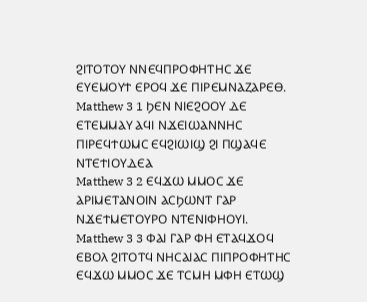ϨⲒⲦⲞⲦⲞⲨ ⲚⲚⲈϤⲠⲢⲞⲪⲎⲦⲎⲤ ϪⲈ ⲈⲨⲈⲘⲞⲨϮ ⲈⲢⲞϤ ϪⲈ ⲠⲒⲢⲈⲘⲚⲀⲌⲀⲢⲈⲐ.
Matthew 3 1 ϦⲈⲚ ⲚⲒⲈϨⲞⲞⲨ ⲆⲈ ⲈⲦⲈⲘⲘⲀⲨ ⲀϤⲒ ⲚϪⲈⲒⲰⲀⲚⲚⲎⲤ ⲠⲒⲢⲈϤϮⲰⲘⲤ ⲈϤϨⲒⲰⲒϢ ϨⲒ ⲠϢⲀϤⲈ ⲚⲦⲈϮⲒⲞⲨⲆⲈⲀ
Matthew 3 2 ⲈϤϪⲰ ⲘⲘⲞⲤ ϪⲈ ⲀⲢⲒⲘⲈⲦⲀⲚⲞⲒⲚ ⲀⲤϦⲰⲚⲦ ⲄⲀⲢ ⲚϪⲈϮⲘⲈⲦⲞⲨⲢⲞ ⲚⲦⲈⲚⲒⲪⲎⲞⲨⲒ.
Matthew 3 3 ⲪⲀⲒ ⲄⲀⲢ ⲪⲎ ⲈⲦⲀϤϪⲞϤ ⲈⲂⲞⲖ ϨⲒⲦⲞⲦϤ ⲚⲎⲤⲀⲒⲀⲤ ⲠⲒⲠⲢⲞⲪⲎⲦⲎⲤ ⲈϤϪⲰ ⲘⲘⲞⲤ ϪⲈ ⲦⲤⲘⲎ ⲘⲪⲎ ⲈⲦⲰϢ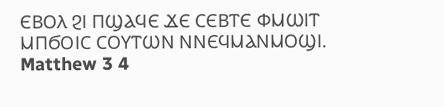ⲈⲂⲞⲖ ϨⲒ ⲠϢⲀϤⲈ ϪⲈ ⲤⲈⲂⲦⲈ ⲪⲘⲰⲒⲦ ⲘⲠϬⲞⲒⲤ ⲤⲞⲨⲦⲰⲚ ⲚⲚⲈϤⲘⲀⲚⲘⲞϢⲒ.
Matthew 3 4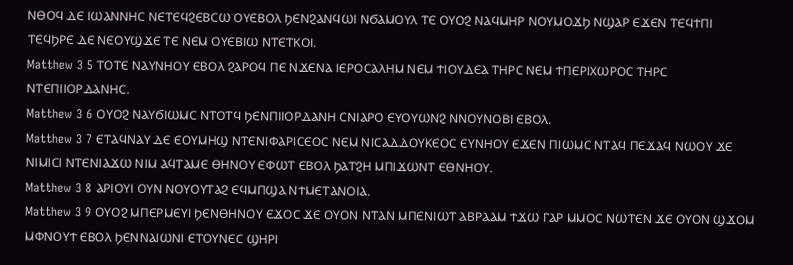ⲚⲐⲞϤ ⲆⲈ ⲒⲰⲀⲚⲚⲎⲤ ⲚⲈⲦⲈϤϨⲈⲂⲤⲰ ⲞⲨⲈⲂⲞⲖ ϦⲈⲚϨⲀⲚϤⲰⲒ ⲚϬⲀⲘⲞⲨⲖ ⲦⲈ ⲞⲨⲞϨ ⲚⲀϤⲘⲎⲢ ⲚⲞⲨⲘⲞϪϦ ⲚϢⲀⲢ ⲈϪⲈⲚ ⲦⲈϤϮⲠⲒ ⲦⲈϤϦⲢⲈ ⲆⲈ ⲚⲈⲞⲨϢϪⲈ ⲦⲈ ⲚⲈⲘ ⲞⲨⲈⲂⲒⲰ ⲚⲦⲈⲦⲔⲞⲒ.
Matthew 3 5 ⲦⲞⲦⲈ ⲚⲀⲨⲚⲎⲞⲨ ⲈⲂⲞⲖ ϨⲀⲢⲞϤ ⲠⲈ ⲚϪⲈⲚⲀ ⲒⲈⲢⲞⲤⲀⲖⲎⲘ ⲚⲈⲘ ϮⲒⲞⲨⲆⲈⲀ ⲦⲎⲢⲤ ⲚⲈⲘ ϮⲠⲈⲢⲒⲬⲰⲢⲞⲤ ⲦⲎⲢⲤ ⲚⲦⲈⲠⲒⲒⲞⲢⲆⲀⲚⲎⲤ.
Matthew 3 6 ⲞⲨⲞϨ ⲚⲀⲨϬⲒⲰⲘⲤ ⲚⲦⲞⲦϤ ϦⲈⲚⲠⲒⲒⲞⲢⲆⲀⲚⲎ ⲤⲚⲒⲀⲢⲞ ⲈⲨⲞⲨⲰⲚϨ ⲚⲚⲞⲨⲚⲞⲂⲒ ⲈⲂⲞⲖ.
Matthew 3 7 ⲈⲦⲀϤⲚⲀⲨ ⲆⲈ ⲈⲞⲨⲘⲎϢ ⲚⲦⲈⲚⲒⲪⲀⲢⲒⲤⲈⲞⲤ ⲚⲈⲘ ⲚⲒⲤⲀⲆⲆⲞⲨⲔⲈⲞⲤ ⲈⲨⲚⲎⲞⲨ ⲈϪⲈⲚ ⲠⲒⲰⲘⲤ ⲚⲦⲀϤ ⲠⲈϪⲀϤ ⲚⲰⲞⲨ ϪⲈ ⲚⲒⲘⲒⲤⲒ ⲚⲦⲈⲚⲒⲀϪⲰ ⲚⲒⲘ ⲀϤⲦⲀⲘⲈ ⲐⲎⲚⲞⲨ ⲈⲪⲰⲦ ⲈⲂⲞⲖ ϦⲀⲦϨⲎ ⲘⲠⲒϪⲰⲚⲦ ⲈⲐⲚⲎⲞⲨ.
Matthew 3 8 ⲀⲢⲒⲞⲨⲒ ⲞⲨⲚ ⲚⲞⲨⲞⲨⲦⲀϨ ⲈϤⲘⲠϢⲀ ⲚϮⲘⲈⲦⲀⲚⲞⲒⲀ.
Matthew 3 9 ⲞⲨⲞϨ ⲘⲠⲈⲢⲘⲈⲨⲒ ϦⲈⲚⲐⲎⲚⲞⲨ ⲈϪⲞⲤ ϪⲈ ⲞⲨⲞⲚ ⲚⲦⲀⲚ ⲘⲠⲈⲚⲒⲰⲦ ⲀⲂⲢⲀⲀⲘ ϮϪⲰ ⲄⲀⲢ ⲘⲘⲞⲤ ⲚⲰⲦⲈⲚ ϪⲈ ⲞⲨⲞⲚ ϢϪⲞⲘ ⲘⲪⲚⲞⲨϮ ⲈⲂⲞⲖ ϦⲈⲚⲚⲀⲒⲰⲚⲒ ⲈⲦⲞⲨⲚⲈⲤ ϢⲎⲢⲒ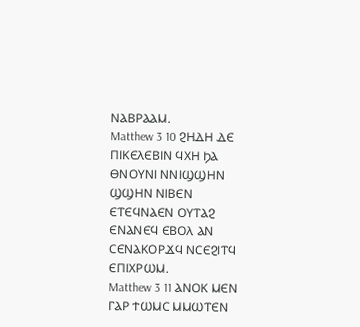ⲚⲀⲂⲢⲀⲀⲘ.
Matthew 3 10 ϨⲎⲆⲎ ⲆⲈ ⲠⲒⲔⲈⲖⲈⲂⲒⲚ ϤⲬⲎ ϦⲀ ⲐⲚⲞⲨⲚⲒ ⲚⲚⲒϢϢⲎⲚ ϢϢⲎⲚ ⲚⲒⲂⲈⲚ ⲈⲦⲈϤⲚⲀⲈⲚ ⲞⲨⲦⲀϨ ⲈⲚⲀⲚⲈϤ ⲈⲂⲞⲖ ⲀⲚ ⲤⲈⲚⲀⲔⲞⲢϪϤ ⲚⲤⲈϨⲒⲦϤ ⲈⲠⲒⲬⲢⲰⲘ.
Matthew 3 11 ⲀⲚⲞⲔ ⲘⲈⲚ ⲄⲀⲢ ϮⲰⲘⲤ ⲘⲘⲰⲦⲈⲚ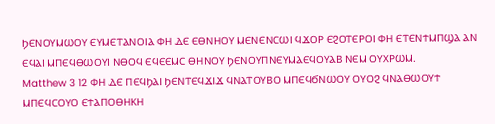ϦⲈⲚⲞⲨⲘⲰⲞⲨ ⲈⲨⲘⲈⲦⲀⲚⲞⲒⲀ ⲪⲎ ⲆⲈ ⲈⲐⲚⲎⲞⲨ ⲘⲈⲚⲈⲚⲤⲰⲒ ϤϪⲞⲢ ⲈϨⲞⲦⲈⲢⲞⲒ ⲪⲎ ⲈⲦⲈⲚϮⲘⲠϢⲀ ⲀⲚ ⲈϤⲀⲒ ⲘⲠⲈϤⲐⲰⲞⲨⲒ ⲚⲐⲞϤ ⲈϤⲈⲈⲘⲤ ⲐⲎⲚⲞⲨ ϦⲈⲚⲞⲨⲠⲚⲈⲨⲘⲀⲈϤⲞⲨⲀⲂ ⲚⲈⲘ ⲞⲨⲬⲢⲰⲘ.
Matthew 3 12 ⲪⲎ ⲆⲈ ⲠⲈϤϦⲀⲒ ϦⲈⲚⲦⲈϤϪⲒϪ ϤⲚⲀⲦⲞⲨⲂⲞ ⲘⲠⲈϤϬⲚⲰⲞⲨ ⲞⲨⲞϨ ϤⲚⲀⲐⲰⲞⲨϮ ⲘⲠⲈϤⲤⲞⲨⲞ ⲈϮⲀⲠⲞⲐⲎⲔⲎ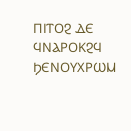ⲠⲒⲦⲞϨ ⲆⲈ ϤⲚⲀⲢⲞⲔϨϤ ϦⲈⲚⲞⲨⲬⲢⲰⲘ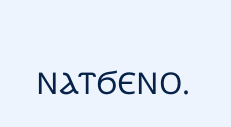ⲚⲀⲦϬⲈⲚⲞ.